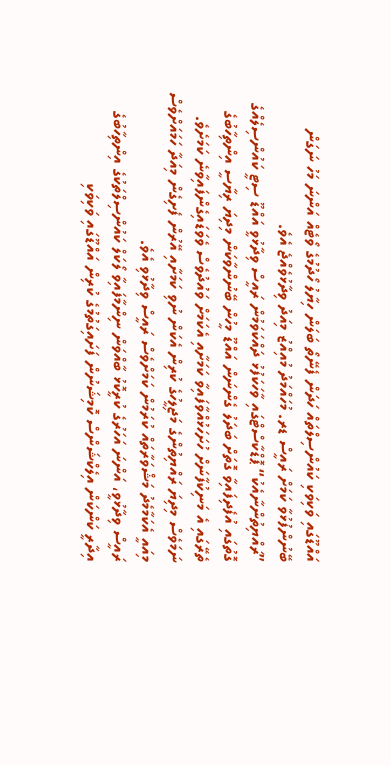އައްޑޫގައި ވަކިވަކި ކައުންސިލްތައް ހަދަން ފެނޭތޯ ބަލަން ހިޔާލު ހޯދުމުގެ ވޯޓެއް އަންނަ މަހު ނަގަން ބޭނުންފުޅުވާ ކަމަށް ރައީސް ޑރ. މުހައްމަދު މުއިއްޒު މިއަދު ވިދާޅުވެއްޖެ އެވެ.
”ރައްޔިތުންނާއެކު“ ޕޮޑްކާސްޓްގައި ވާހަކަފުޅު ދައްކަވަމުން ރައީސް ވިދާޅުވީ އައްޑޫ ސިޓީ ކައުންސިލެއްގެ ގޮތުގައި އުފެދިފައިވާ ގޮތަށް ބަދަލު ގެންނަން އައްޑޫ މީހުން ބޭނުންވާކަން މިދިޔަ ރިޔާސީ އިންތިހާބުގެ ތެރޭގައި އެ މަނިކުފާނަށް ހުށަހަޅުއްވާފައިވާ ކަމަށާއި އެކަމަށް ވައުދުވެސް ވެވަޑައިގެންފައިވާނެ ކަމަށެވެ.
ނަމަވެސް މިދިޔަ ރައްޔިތުންގެ މަޖިލީހުގެ ކުރިން އެކަން ނުވި ކަމަށާއި އޭރުން ފެށިގެން މިއަދާ ހަމައަށްވެސް މިއައީ އެކަމާމެދު މަޝްވަރާތައް ކުރަމުން ކަމަށްވެސް ރައީސް ވިދާޅުވި އެވެ.
ރައީސް ވިދާޅުވީ، އަންނަ އަހަރުގެ ކުރީކޮޅު ބާއްވަން ނިންމާފައިވާ ލޯކަލް ކައުންސިލްތަކުގެ އިންތިހާބުގެ އިދާރީ ކަންކަން އިލެކްޝަންސް ކޮމިޝަނުން ފަށައިގަތުމުގެ ކުރިން އައްޑޫގައި ވަކިވަކި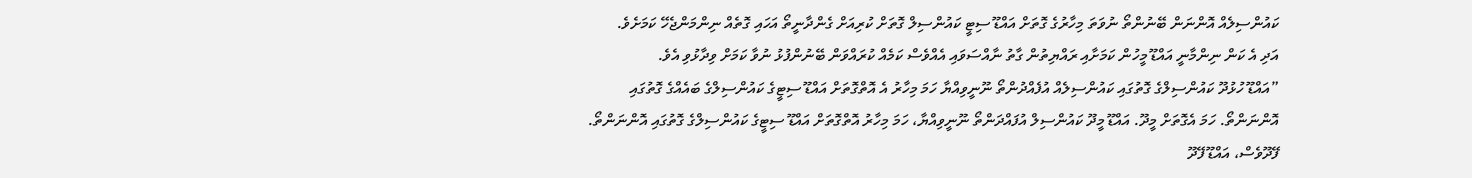ކައުންސިލެއް އޮންނަން ބޭނުންތޯ ނުވަތަ މިހާރުގެ ގޮތަށް އައްޑޫ ސިޓީ ކައުންސިލް ގޮތަށް ކުރިއަށް ގެންދާނީތޯ އަހައި ގޮތެއް ނިންމަންޖެހޭ ކަމަށެވެ.
އަދި އެ ކަން ނިންމާނީ އައްޑޫ މީހުން ކަމަށާއި ރައްޔިތުން ގާތު ނާއްސަވައި އެއްވެސް ކަމެއް ކުރައްވަން ބޭނުންފުޅު ނުވާ ކަމަށް ވިދާޅުވި އެވެ.
”އައްޑޫ ހުޅުދޫ ކައުންސިލްގެ ގޮތުގައި ކައުންސިލެއް އުފެއްދުންތޯ ނޫނީވިއްޔާ ހަމަ މިހާރު އެ އޮތްގޮތަށް އައްޑޫ ސިޓީގެ ކައުންސިލްގެ ބައެއްގެ ގޮތުގައި އޮންނަންތޯ. ހަމަ އެގޮތަށް މީދޫ. އައްޑޫ މީދޫ ކައުންސިލް އުފައްދަންތޯ ނޫނީވިއްޔާ، ހަމަ މިހާރު އޮތްގޮތަށް އައްޑޫ ސިޓީގެ ކައުންސިލްގެ ގޮތުގައި އޮންނަންތޯ. ފޭދޫވެސް، އައްޑޫ ފޭދޫ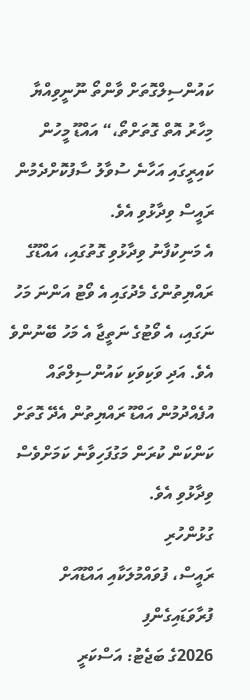ކައުންސިލްގޮތަށް ވާންތޯ ނޫނީވިއްޔާ މިހާރު އޮތް ގޮތަށްތޯ،“ އައްޑޫ މީހުން ކައިރީގައި އަހާނެ ސުވާލު ސާފުކޮށްދެމުން ރައީސް ވިދާޅުވި އެވެ.
އެ މަނިކުފާނު ވިދާޅުވި ގޮތުގައި، އައްޑޫގެ ރައްޔިތުންގެ މެދުގައި އެ ވޯޓު އަންނަ މަހު ނަގައި، އެ ވޯޓުގެ ނަތީޖާ އެ މަހު ބޭނުންވެ އެވެ. އަދި ވަކިވަކި ކައުންސިލްތައް އުފެއްދުމުން އައްޑޫ ރައްޔިތުން އެދޭ ގޮތަށް ކަންކަން ކުރަން މަގުފަހިވާނެ ކަމަށްވެސް ވިދާޅުވި އެވެ.
ގުޅުންހުރި
ރައީސް، ފުވައްމުލަކާއި އައްޑޫއަށް ފުރާވަޑައިގެންފި
2026ގެ ބަޖެޓު: އަސްކަރީ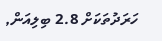ހަރަދުތަކަށް 2.8 ބިލިއަން,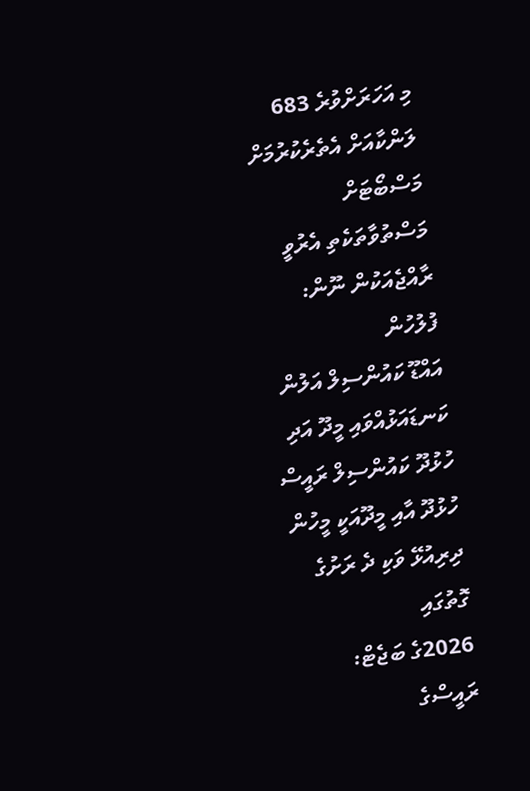މި އަހަރަށްވުރެ 683
ލަންކާއަށް އެތެރެކުރުމަށް މަސްބޯޓަށް މަސްތުވާތަކެތި އެރުވީ ރާއްޖެއަކުން ނޫން: ފުލުހުން
އައްޑޫ ކައުންސިލް އަލުން ކަނޑައަޅުއްވައި މީދޫ އަދި ހުޅުދޫ ކައުންސިލް ރައީސް
ހުޅުދޫ އާއި މީދޫއަކީ މީހުން ދިރިއުޅޭ ވަކި ދެ ރަށުގެ ގޮތުގައި
2026ގެ ބަޖެޓް: ރައީސްގެ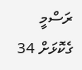ރަސްމީ ގެކޮޅަށް 34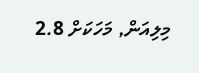މިލިއަން, މަހަކަށް 2.8